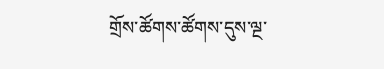གྲོས་ཚོགས་ཚོགས་དུས་ལྔ་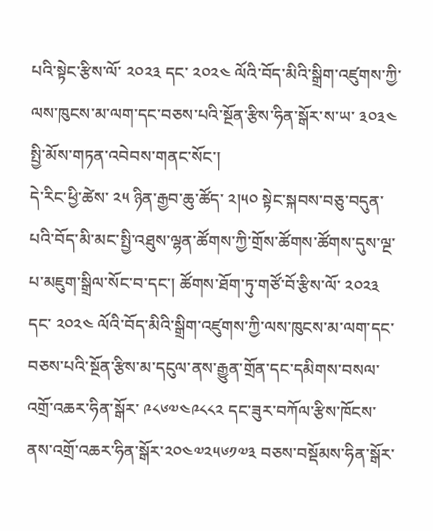པའི་སྟེང་རྩིས་ལོ་ ༢༠༢༣ དང་ ༢༠༢༤ ལོའི་བོད་མིའི་སྒྲིག་འཛུགས་ཀྱི་ལས་ཁུངས་མ་ལག་དང་བཅས་པའི་སྔོན་རྩིས་ཧིན་སྒོར་ས་ཡ་ ༣༠༣༤ སྤྱི་མོས་གཏན་འབེབས་གནང་སོང་།
དེ་རིང་ཕྱི་ཚེས་ ༢༥ ཉིན་རྒྱབ་ཆུ་ཚོད་ ༢།༥༠ སྟེང་སྐབས་བཅུ་བདུན་པའི་བོད་མི་མང་སྤྱི་འཐུས་ལྷན་ཚོགས་ཀྱི་གྲོས་ཚོགས་ཚོགས་དུས་ལྔ་པ་མཇུག་སྒྲིལ་སོང་བ་དང་། ཚོགས་ཐོག་ཏུ་གཙོ་བོ་རྩིས་ལོ་ ༢༠༢༣ དང་ ༢༠༢༤ ལོའི་བོད་མིའི་སྒྲིག་འཛུགས་ཀྱི་ལས་ཁུངས་མ་ལག་དང་བཅས་པའི་སྔོན་རྩིས་མ་དངུལ་ནས་རྒྱུན་གྲོན་དང་དམིགས་བསལ་འགྲོ་འཆར་ཧིན་སྒོར་ ༩༨༦༧༤༩༨༨༢ དང་ཟུར་བཀོལ་རྩིས་ཁོངས་ནས་འགྲོ་འཆར་ཧིན་སྒོར་༢༠༤༧༢༥༦༡༧༣ བཅས་བསྡོམས་ཧིན་སྒོར་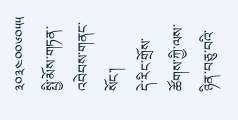༣༠༣༤༠༠༦༠༥༥ སྤྱི་མོས་གཏན་འབེབས་གནང་སོང་།
དེ་རིང་གྲོས་ཚོགས་ཀྱི་ལས་ཉིན་བཅུ་བའི་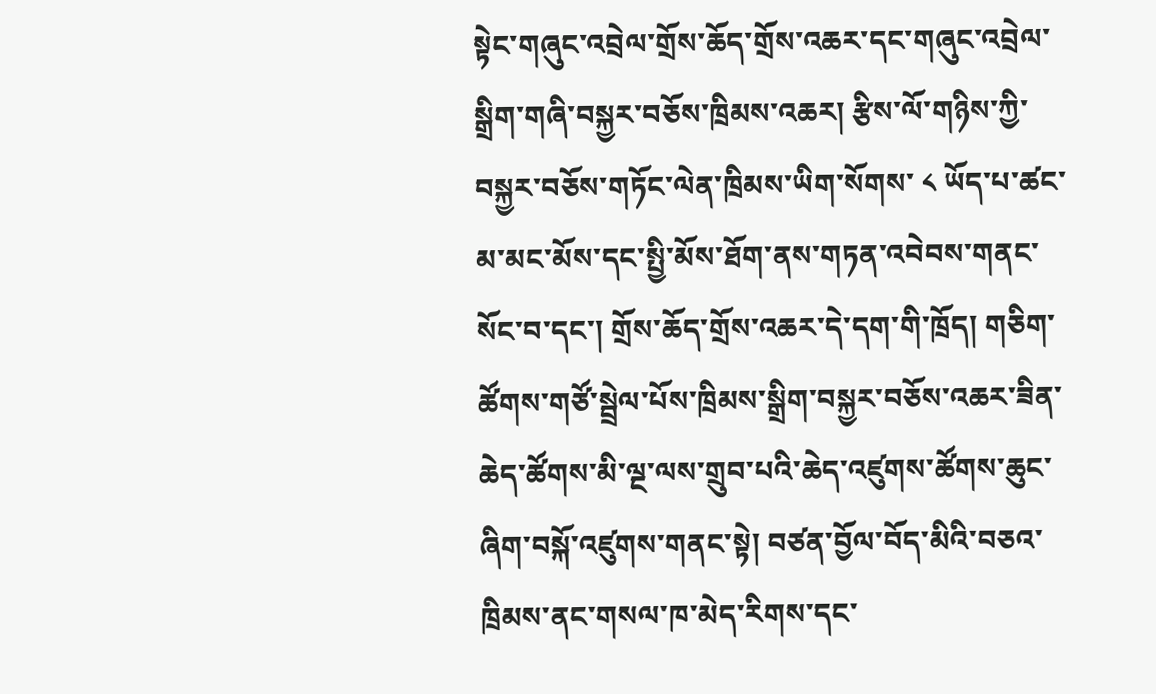སྟེང་གཞུང་འབྲེལ་གྲོས་ཆོད་གྲོས་འཆར་དང་གཞུང་འབྲེལ་སྒྲིག་གཞི་བསྐྱར་བཅོས་ཁྲིམས་འཆར། རྩིས་ལོ་གཉིས་ཀྱི་བསྐྱར་བཅོས་གཏོང་ལེན་ཁྲིམས་ཡིག་སོགས་ ༨ ཡོད་པ་ཚང་མ་མང་མོས་དང་སྤྱི་མོས་ཐོག་ནས་གཏན་འབེབས་གནང་སོང་བ་དང་། གྲོས་ཆོད་གྲོས་འཆར་དེ་དག་གི་ཁྲོད། གཅིག་ཚོགས་གཙོ་སྦྲེལ་པོས་ཁྲིམས་སྒྲིག་བསྐྱར་བཅོས་འཆར་ཟིན་ཆེད་ཚོགས་མི་ལྔ་ལས་གྲུབ་པའི་ཆེད་འཛུགས་ཚོགས་ཆུང་ཞིག་བསྐོ་འཛུགས་གནང་སྟེ། བཙན་བྱོལ་བོད་མིའི་བཅའ་ཁྲིམས་ནང་གསལ་ཁ་མེད་རིགས་དང་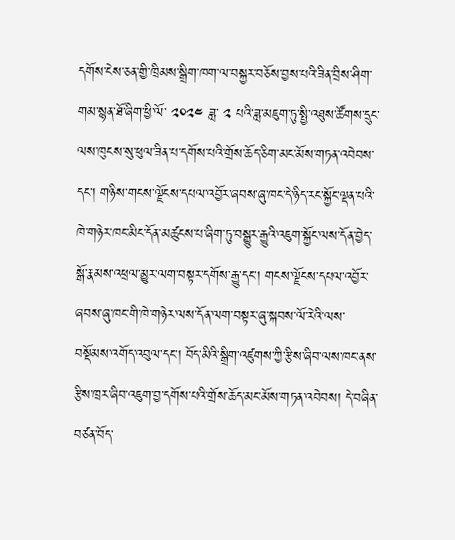དགོས་ངེས་ཅན་གྱི་ཁྲིམས་སྒྲིག་ཁག་ལ་བསྐྱར་བཅོས་བྱས་པའི་ཟིན་བྲིས་ཤིག་གམ་སྙན་ཐོ་ཞིག་ཕྱི་ལོ་ ༢༠༢༤ ཟླ་ ༢ པའི་ཟླ་མཇུག་ཏུ་སྤྱི་འཐུས་ཚོགས་དྲུང་ལས་ཁུངས་སུ་ཕུལ་ཟིན་པ་དགོས་པའི་གྲོས་ཆོད་ཅིག་མང་མོས་གཏན་འབེབས་དང་། གཉིས་གངས་ལྗོངས་དཔལ་འབྱོར་ཞབས་ཞུ་ཁང་དེ་ཉིད་རང་སྐྱོང་ལྡན་པའི་ཁེ་གཉེར་ཁང་མིང་དོན་མཚུངས་པ་ཞིག་ཏུ་བསྒྱུར་རྒྱུའི་འཇུག་སྐྱོང་ལས་དོན་བྱེད་སྒོ་རྣམས་འཕྲལ་མྱུར་ལག་བསྟར་དགོས་རྒྱུ་དང་། གངས་ལྗོངས་དཔལ་འབྱོར་ཞབས་ཞུ་ཁང་གི་ཁེ་གཉེར་ལས་དོན་ལག་བསྟར་ཞུ་སྐབས་ལོ་རེའི་ལས་བསྡོམས་འགོད་འབུལ་དང་། བོད་མིའི་སྒྲིག་འཛུགས་ཀྱི་རྩིས་ཞིབ་ལས་ཁང་ནས་རྩིས་ཁྲར་ཞིབ་འཇུག་བྱ་དགོས་པའི་གྲོས་ཆོད་མང་མོས་གཏན་འབེབས། དེ་བཞིན་བཙན་བོད་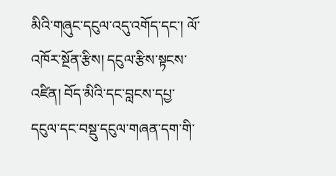མིའི་གཞུང་དངུལ་འདུ་འགོད་དང་། ལོ་འཁོར་སྔོན་རྩིས། དངུལ་རྩིས་སྟངས་འཛིན། བོད་མིའི་དང་བླངས་དཔྱ་དངུལ་དང་བསྡུ་དངུལ་གཞན་དག་གི་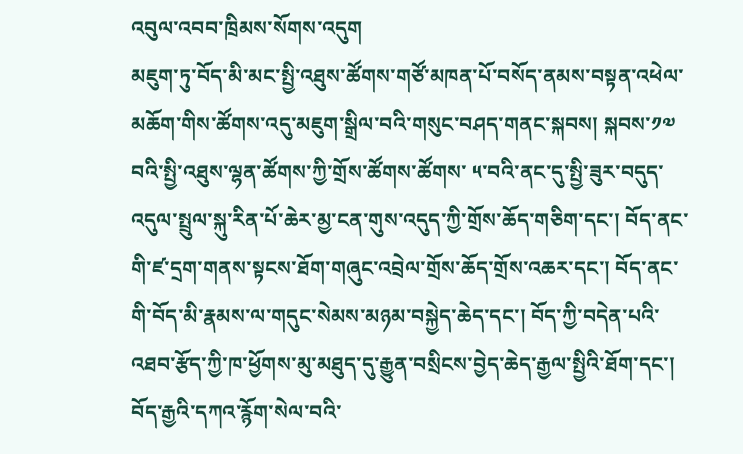འབུལ་འབབ་ཁྲིམས་སོགས་འདུག
མཇུག་ཏུ་བོད་མི་མང་སྤྱི་འཐུས་ཚོགས་གཙོ་མཁན་པོ་བསོད་ནམས་བསྟན་འཕེལ་མཆོག་གིས་ཚོགས་འདུ་མཇུག་སྒྲིལ་བའི་གསུང་བཤད་གནང་སྐབས། སྐབས་༡༧ བའི་སྤྱི་འཐུས་ལྷན་ཚོགས་ཀྱི་གྲོས་ཚོགས་ཚོགས་ ༥་བའི་ནང་དུ་སྤྱི་ཟུར་བདུད་འདུལ་སྤྲུལ་སྐུ་རིན་པོ་ཆེར་མྱ་ངན་གུས་འདུད་ཀྱི་གྲོས་ཆོད་གཅིག་དང་། བོད་ནང་གི་ཛ་དྲག་གནས་སྟངས་ཐོག་གཞུང་འབྲེལ་གྲོས་ཆོད་གྲོས་འཆར་དང་། བོད་ནང་གི་བོད་མི་རྣམས་ལ་གདུང་སེམས་མཉམ་བསྐྱེད་ཆེད་དང་། བོད་ཀྱི་བདེན་པའི་འཐབ་རྩོད་ཀྱི་ཁ་ཕྱོགས་མུ་མཐུད་དུ་རྒྱུན་བསྲིངས་བྱེད་ཆེད་རྒྱལ་སྤྱིའི་ཐོག་དང་། བོད་རྒྱའི་དཀའ་རྙོག་སེལ་བའི་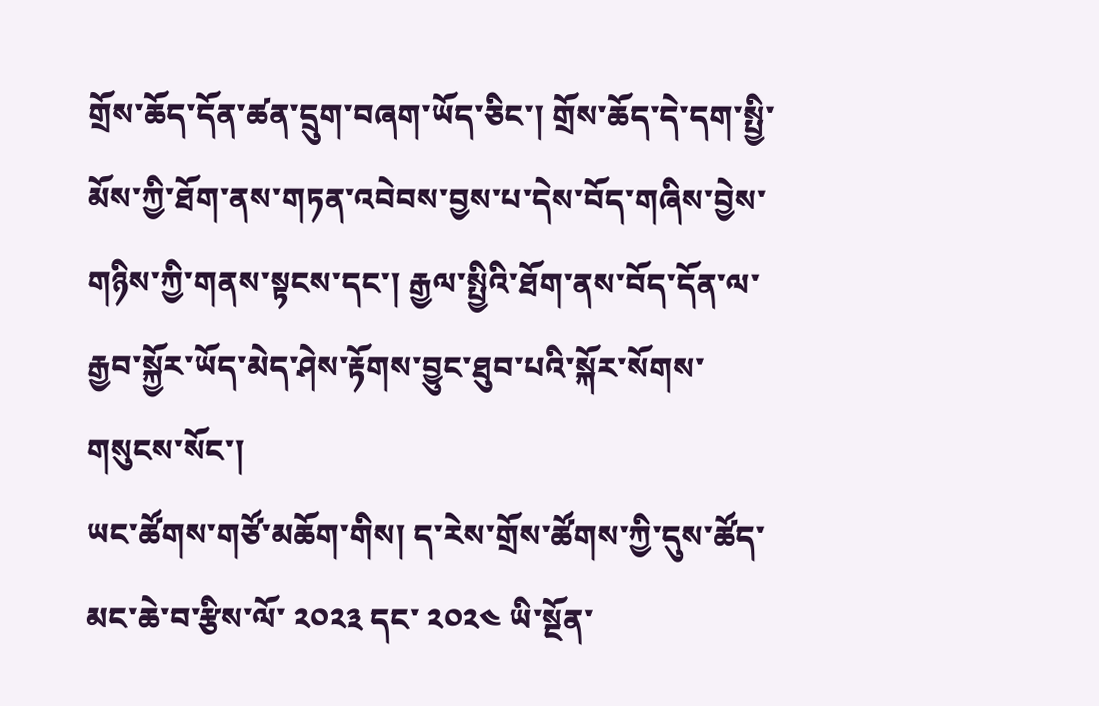གྲོས་ཆོད་དོན་ཚན་དྲུག་བཞག་ཡོད་ཅིང་། གྲོས་ཆོད་དེ་དག་སྤྱི་མོས་ཀྱི་ཐོག་ནས་གཏན་འབེབས་བྱས་པ་དེས་བོད་གཞིས་བྱེས་གཉིས་ཀྱི་གནས་སྟངས་དང་། རྒྱལ་སྤྱིའི་ཐོག་ནས་བོད་དོན་ལ་རྒྱབ་སྐྱོར་ཡོད་མེད་ཤེས་རྟོགས་བྱུང་ཐུབ་པའི་སྐོར་སོགས་གསུངས་སོང་།
ཡང་ཚོགས་གཙོ་མཆོག་གིས། ད་རེས་གྲོས་ཚོགས་ཀྱི་དུས་ཚོད་མང་ཆེ་བ་རྩིས་ལོ་ ༢༠༢༣ དང་ ༢༠༢༤ ཡི་སྔོན་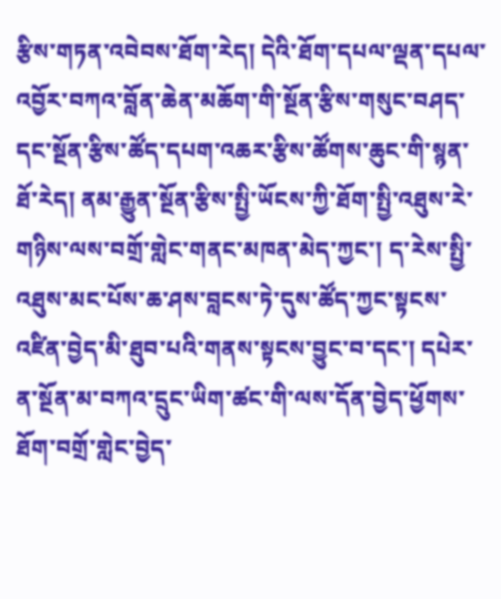རྩིས་གཏན་འབེབས་ཐོག་རེད། དེའི་ཐོག་དཔལ་ལྡན་དཔལ་འབྱོར་བཀའ་བློན་ཆེན་མཆོག་གི་སྔོན་རྩིས་གསུང་བཤད་དང་སྔོན་རྩིས་ཚོད་དཔག་འཆར་རྩིས་ཚོགས་ཆུང་གི་སྙན་ཐོ་རེད། ནམ་རྒྱུན་སྔོན་རྩིས་སྤྱི་ཡོངས་ཀྱི་ཐོག་སྤྱི་འཐུས་རེ་གཉིས་ལས་བགྲོ་གླེང་གནང་མཁན་མེད་ཀྱང་། ད་རེས་སྤྱི་འཐུས་མང་པོས་ཆ་ཤས་བླངས་ཏེ་དུས་ཚོད་ཀྱང་སྟངས་འཛིན་བྱེད་མི་ཐུབ་པའི་གནས་སྟངས་བྱུང་བ་དང་། དཔེར་ན་སྔོན་མ་བཀའ་དྲུང་ཡིག་ཚང་གི་ལས་དོན་བྱེད་ཕྱོགས་ཐོག་བགྲོ་གླེང་བྱེད་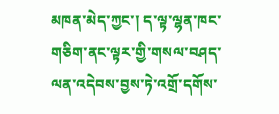མཁན་མེད་ཀྱང་། ད་ལྟ་ལྷན་ཁང་གཅིག་ནང་ལྟར་གྱི་གསལ་བཤད་ལན་འདེབས་བྱས་ཏེ་འགྲོ་དགོས་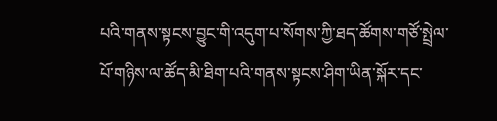པའི་གནས་སྟངས་བྱུང་གི་འདུག་པ་སོགས་ཀྱི་ཐད་ཚོགས་གཙོ་སྤྲེལ་པོ་གཉིས་ལ་ཚོད་མི་ཐིག་པའི་གནས་སྟངས་ཤིག་ཡིན་སྐོར་དང་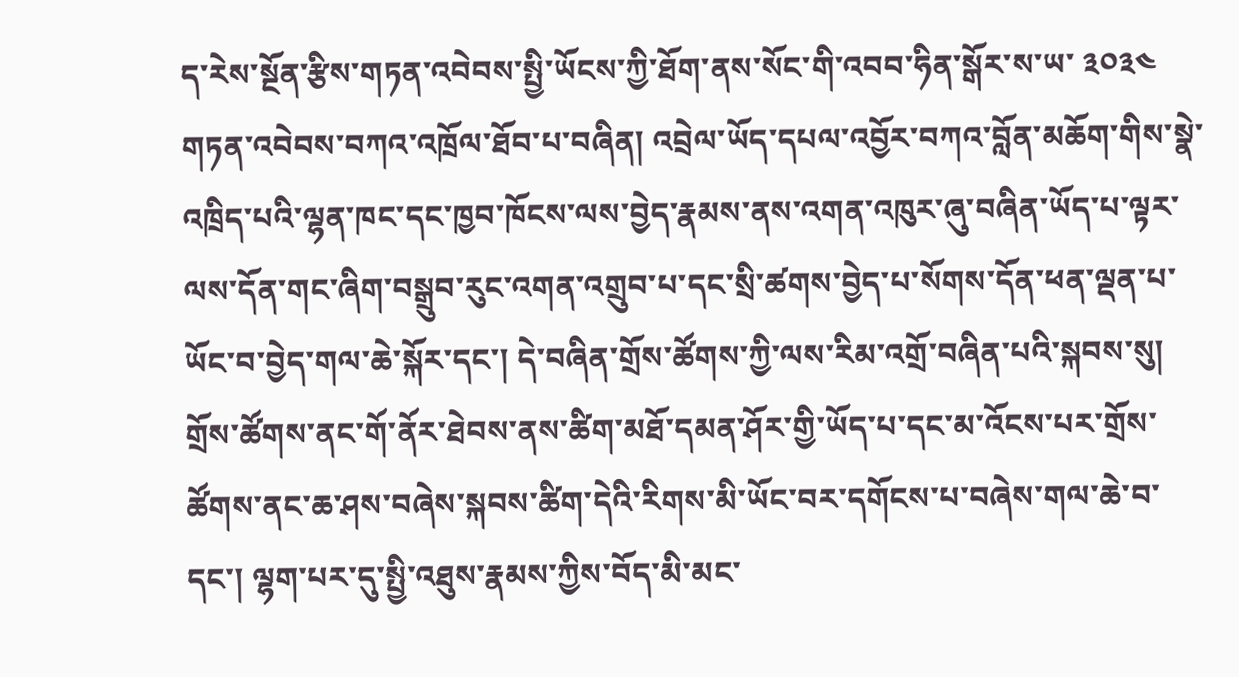ད་རེས་སྔོན་རྩིས་གཏན་འབེབས་སྤྱི་ཡོངས་ཀྱི་ཐོག་ནས་སོང་གི་འབབ་ཧིན་སྒོར་ས་ཡ་ ༣༠༣༤ གཏན་འབེབས་བཀའ་འཁྲོལ་ཐོབ་པ་བཞིན། འབྲེལ་ཡོད་དཔལ་འབྱོར་བཀའ་བློན་མཆོག་གིས་སྣེ་འཁྲིད་པའི་ལྷན་ཁང་དང་ཁྱབ་ཁོངས་ལས་བྱེད་རྣམས་ནས་འགན་འཁུར་ཞུ་བཞིན་ཡོད་པ་ལྟར་ལས་དོན་གང་ཞིག་བསྒྲུབ་རུང་འགན་འགྲུབ་པ་དང་སྲི་ཚགས་བྱེད་པ་སོགས་དོན་ཕན་ལྡན་པ་ཡོང་བ་བྱེད་གལ་ཆེ་སྐོར་དང་། དེ་བཞིན་གྲོས་ཚོགས་ཀྱི་ལས་རིམ་འགྲོ་བཞིན་པའི་སྐབས་སུ། གྲོས་ཚོགས་ནང་གོ་ནོར་ཐེབས་ནས་ཚིག་མཐོ་དམན་ཤོར་གྱི་ཡོད་པ་དང་མ་འོངས་པར་གྲོས་ཚོགས་ནང་ཆ་ཤས་བཞེས་སྐབས་ཚིག་དེའི་རིགས་མི་ཡོང་བར་དགོངས་པ་བཞེས་གལ་ཆེ་བ་དང་། ལྷག་པར་དུ་སྤྱི་འཐུས་རྣམས་ཀྱིས་བོད་མི་མང་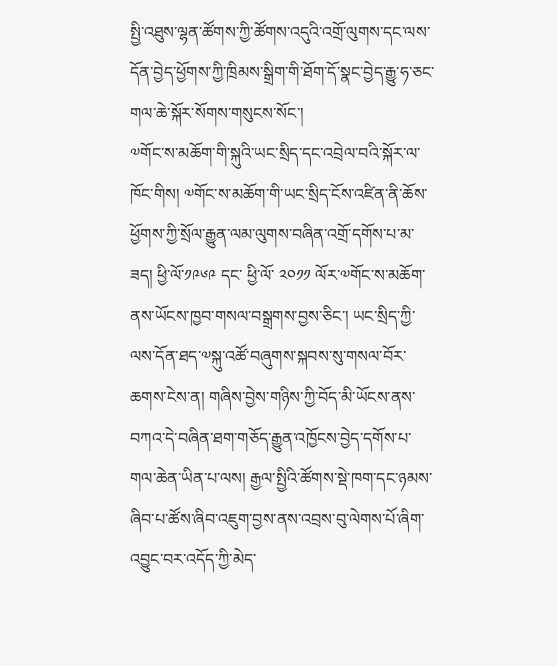སྤྱི་འཐུས་ལྷན་ཚོགས་ཀྱི་ཚོགས་འདུའི་འགྲོ་ལུགས་དང་ལས་དོན་བྱེད་ཕྱོགས་ཀྱི་ཁྲིམས་སྒྲིག་གི་ཐོག་དོ་སྣང་བྱེད་རྒྱུ་ཧ་ཅང་གལ་ཆེ་སྐོར་སོགས་གསུངས་སོང་།
༧གོང་ས་མཆོག་གི་སྐུའི་ཡང་སྲིད་དང་འབྲེལ་བའི་སྐོར་ལ་ཁོང་གིས། ༧གོང་ས་མཆོག་གི་ཡང་སྲིད་ངོས་འཛིན་ནི་ཆོས་ཕྱོགས་ཀྱི་སྲོལ་རྒྱུན་ལམ་ལུགས་བཞིན་འགྲོ་དགོས་པ་མ་ཟད། ཕྱི་ལོ་༡༩༦༩ དང་ ཕྱི་ལོ་ ༢༠༡༡ ལོར་༧གོང་ས་མཆོག་ནས་ཡོངས་ཁྱབ་གསལ་བསྒྲགས་བྱས་ཅིང་། ཡང་སྲིད་ཀྱི་ལས་དོན་ཐད་༧སྐུ་འཚོ་བཞུགས་སྐབས་སུ་གསལ་བོར་ཆགས་ངེས་ན། གཞིས་བྱེས་གཉིས་ཀྱི་བོད་མི་ཡོངས་ནས་བཀའ་དེ་བཞིན་ཐག་གཅོད་རྒྱུན་འཁྱོངས་བྱེད་དགོས་པ་གལ་ཆེན་ཡིན་པ་ལས། རྒྱལ་སྤྱིའི་ཚོགས་སྡེ་ཁག་དང་ཉམས་ཞིབ་པ་ཚོས་ཞིབ་འཇུག་བྱས་ནས་འབྲས་བུ་ལེགས་པོ་ཞིག་འབྱུང་བར་འདོད་ཀྱི་མེད་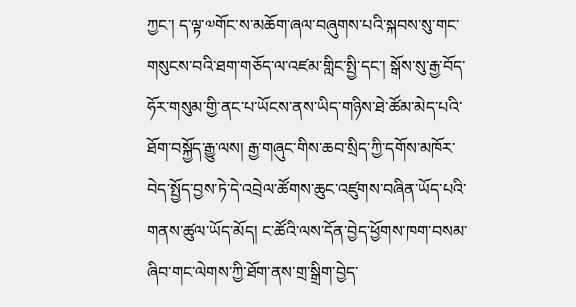ཀྱང་། ད་ལྟ་༧གོང་ས་མཆོག་ཞལ་བཞུགས་པའི་སྐབས་སུ་གང་གསུངས་བའི་ཐག་གཅོད་ལ་འཛམ་གླིང་སྤྱི་དང་། སྒོས་སུ་རྒྱ་བོད་ཧོར་གསུམ་གྱི་ནང་པ་ཡོངས་ནས་ཡིད་གཉིས་ཐེ་ཚོམ་མེད་པའི་ཐོག་བསྐྱོད་རྒྱུ་ལས། རྒྱ་གཞུང་གིས་ཆབ་སྲིད་ཀྱི་དགོས་མཁོར་བེད་སྤྱོད་བྱས་ཏེ་དེ་འབྲེལ་ཚོགས་ཆུང་འཛུགས་བཞིན་ཡོད་པའི་གནས་ཚུལ་ཡོད་མོད། ང་ཚོའི་ལས་དོན་བྱེད་ཕྱོགས་ཁག་བསམ་ཞིབ་གང་ལེགས་ཀྱི་ཐོག་ནས་གྲ་སྒྲིག་བྱེད་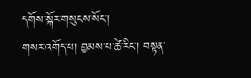དགོས་སྐོར་གསུངས་སོང་།
གསར་འགོད་པ། བྱམས་པ་ཚེ་རིང་། བསྟན་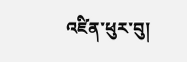འཛིན་ཕུར་བུ།